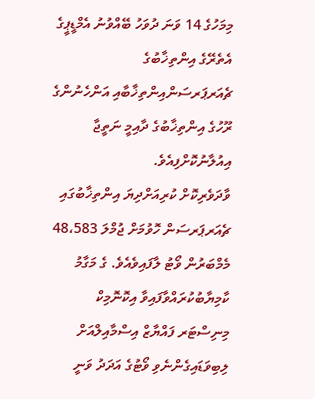މިމަހުގެ 14 ވަނަ ދުވަހު ބޭއްވުނު އެމްޑީޕީގެ އެތެރޭގެ އިންތިޚާބުގެ ޗެއަރޕަރސަންއިންތިޚާބާއި އަންހެނުންގެ ރޫހުގެ އިންތިޚާބުގެ ދާއިމީ ނަތީޖާ އިއުލާނުކޮށްފިއެވެ.
ވާދަވެރިކޮށް ކުރިއަށްދިޔަ އިންތިޚާބުގައި ޗެއަރޕަރސަން ހޮވުމަށް ޖުމްލަ 48،583 މެމްބަރުން ވޯޓު ލާފައިވެއެވެ. ގެ މަގާމު ކާމިޔާބުކުރައްވާފައިވާ އިކޮނޮމިކް މިނިސްޓަރ ފައްޔާޒް އިސްމާއިލްއަށް ލިބިވަޑައިގެންނެވި ވޯޓުގެ އަދަދު ވަނީ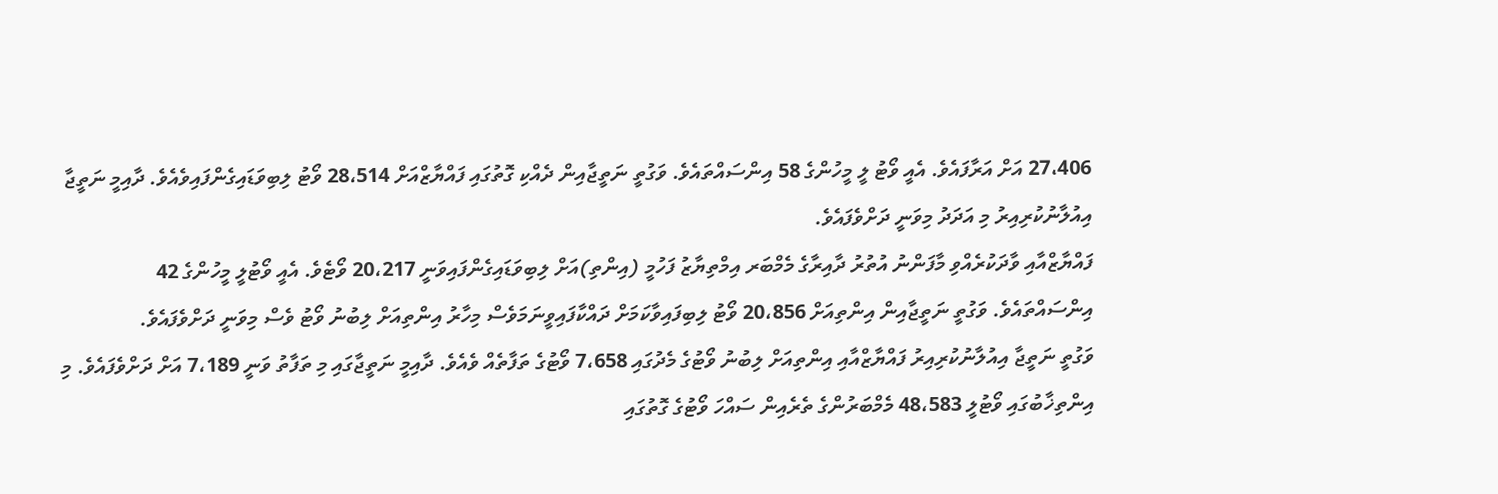27،406 އަށް އަރާފައެވެ. އެއީ ވޯޓު ލީ މީހުންގެ 58 އިންސައްތައެވެ. ވަގުތީ ނަތީޖާއިން ދެއްކި ގޮތުގައި ފައްޔާޒްއަށް 28،514 ވޯޓު ލިބިވަޑައިގެންފައިވެއެވެ. ދާއިމީ ނަތީޖާ އިއުލާނުކުރިއިރު މި އަދަދު މިވަނީ ދަށްވެފައެވެ.
ފައްޔާޒްއާއި ވާދަކުރެއްވި މާފަންނު އުތުރު ދާއިރާގެ މެމްބަރ އިމްތިޔާޒު ފަހުމީ (އިންތި)އަށް ލިބިވަޑައިގެންފައިވަނީ 20،217 ވޯޓެވެ. އެއީ ވޯޓުލީ މީހުންގެ 42 އިންސައްތައެވެ. ވަގުތީ ނަތީޖާއިން އިންތިއަށް 20،856 ވޯޓު ލިބިފައިވާކަމަށް ދައްކާފައިވީނަމަވެސް މިހާރު އިންތިއަށް ލިބުނު ވޯޓު ވެސް މިވަނީ ދަށްވެފައެވެ.
ވަގުތީ ނަތީޖާ އިއުލާނުކުރިއިރު ފައްޔާޒްއާއި އިންތިއަށް ލިބުނު ވޯޓުގެ މެދުގައި 7،658 ވޯޓުގެ ތަފާތެއް ވެއެވެ. ދާއިމީ ނަތީޖާގައި މި ތަފާތު ވަނީ 7،189 އަށް ދަށްވެފައެވެ. މި އިންތިޚާބުގައި ވޯޓުލީ 48،583 މެމްބަރުންގެ ތެރެއިން ސައްހަ ވޯޓުގެ ގޮތުގައި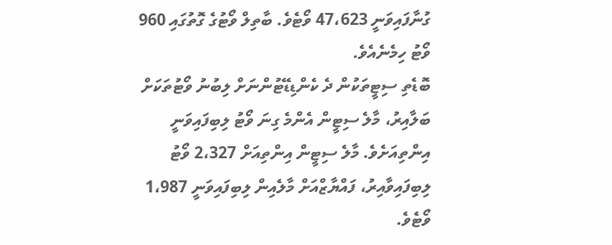ގުނާފައިވަނީ 47،623 ވޯޓެވެ. ބާތިލް ވޯޓުގެ ގޮތުގައި 960 ވޯޓު ހިމެނެއެވެ.
ބޮޑެތި ސިޓީތަކުން ދެ ކެންޑިޑޭޓުންނަށް ލިބުނު ވޯޓުތަކަށް ބަލާއިރު، މާލެ ސިޓީން އެންމެ ގިނަ ވޯޓު ލިބިފައިވަނީ އިންތިއަށެވެ. މާލެ ސިޓީން އިންތިއަށް 2،327 ވޯޓު ލިބިފައިވާއިރު، ފައްޔާޒްއަށް މާލެއިން ލިބިފައިވަނީ 1،987 ވޯޓެވެ.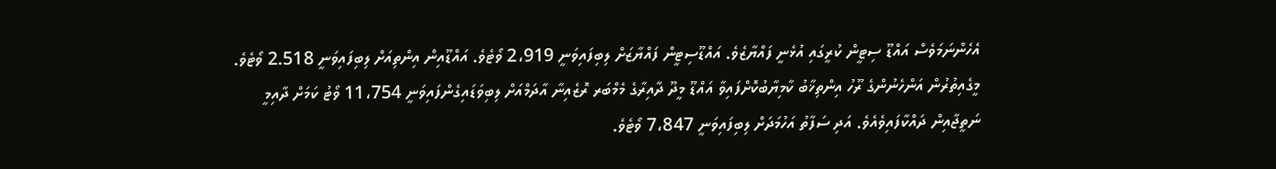އެހެންނަމަވެސް އައްޑޫ ސިޓީން ކުރީގައި އުޅެނީ ފައްޔާޒެވެ. އައްޑޫސިޓީން ފައްޔާޒަށް ލިބިފައިވަނީ 2،919 ވޯޓެވެ. އައްޑޫއިން އިންތިއަށް ލިބިފައިވަނީ 2.518 ވޯޓެވެ.
މީގެއިތުރުން އަންހެނުންގެ ރޫހު އިންތިޚާބު ކާމިޔާބުކޮށްފައިވާ އައްޑޫ މީދޫ ދާއިރާގެ މެމްބަރ ރޮޒެއިނާ އާދަމްއަށް ލިބިވަޑައިގެންފައިވަނީ 11،754 ވޯޓު ކަމަށް ދާއިމީ ނަތީޖާއިން ދައްކާފައިވެއެވެ. އަދި ސަފާތު އަހުމަދަށް ލިބިފައިވަނީ 7،847 ވޯޓެވެ.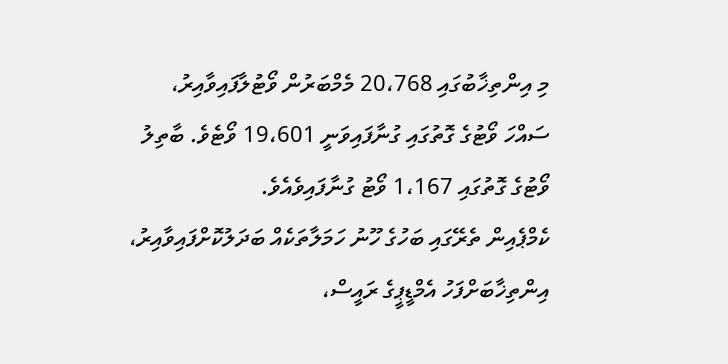މި އިންތިޚާބުގައި 20،768 މެމްބަރުން ވޯޓުލާފައިވާއިރު، ސައްހަ ވޯޓުގެ ގޮތުގައި ގުނާފައިވަނީ 19،601 ވޯޓެވެ. ބާތިލު ވޯޓުގެ ގޮތުގައި 1،167 ވޯޓު ގުނާފައިވެއެވެ.
ކެމްޕެއިން ތެރޭގައި ބަހުގެ ހޫނު ހަމަލާތަކެއް ބަދަލުކޮށްފައިވާއިރު، އިންތިޚާބަށްފަހު އެމްޑީޕީގެ ރައީސް،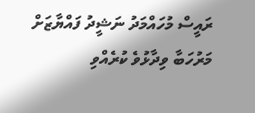ރައީސް މުހައްމަދު ނަޝީދު ފައްޔާޒަށް މަރުހަބާ ވިދާޅުވެ ކުރެއްވި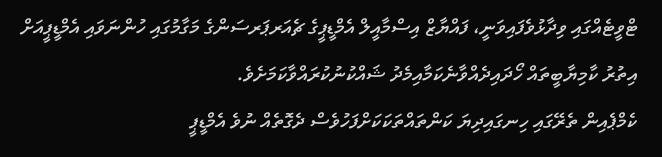ޓްވީޓެއްގައި ވިދާޅުވެފައިވަނީ، ފައްޔާޒް އިސްމާއީލް އެމްޑީޕީގެ ޗެއަރޕަރސަންގެ މަގާމުގައި ހުންނަވައި އެމްޑީޕީއަށް އިތުރު ކާމިޔާބީތައް ހޯދައިދެއްވާނެކަމާއިމެދު ޝައްކުނުކުރައްވާކަމަށެވެ.
ކެމްޕެއިން ތެރޭގައި ހިނގައިދިޔަ ކަންތައްތަކަކަށްފަހުވެސް ދެގޮތެއް ނުވެ އެމްޑީޕީ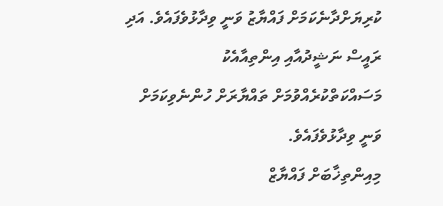ކުރިޔަށްދާނެކަމަށް ފައްޔާޒު ވަނީ ވިދާޅުވެފައެވެ. އަދި ރައީސް ނަޝީދުއާއި އިންތިއާއެކު މަސައްކަތްކުރެއްވުމަށް ތައްޔާރަށް ހުންނެވިކަމަށް ވަނީ ވިދާޅުވެފައެވެ.
މިއިންތިޚާބަށް ފައްޔާޒް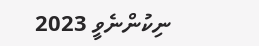ނިކުންނެވީ 2023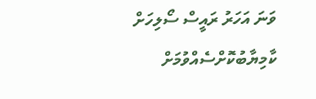ވަނަ އަހަރު ރައީސް ސޯލިހަށް ކާމިޔާބުކޮށްސެއްވުމަށް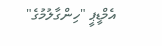އެމްޑީޕީ "ހިންގާލުމުގެ"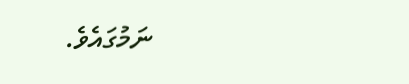ނަމުގައެވެ.